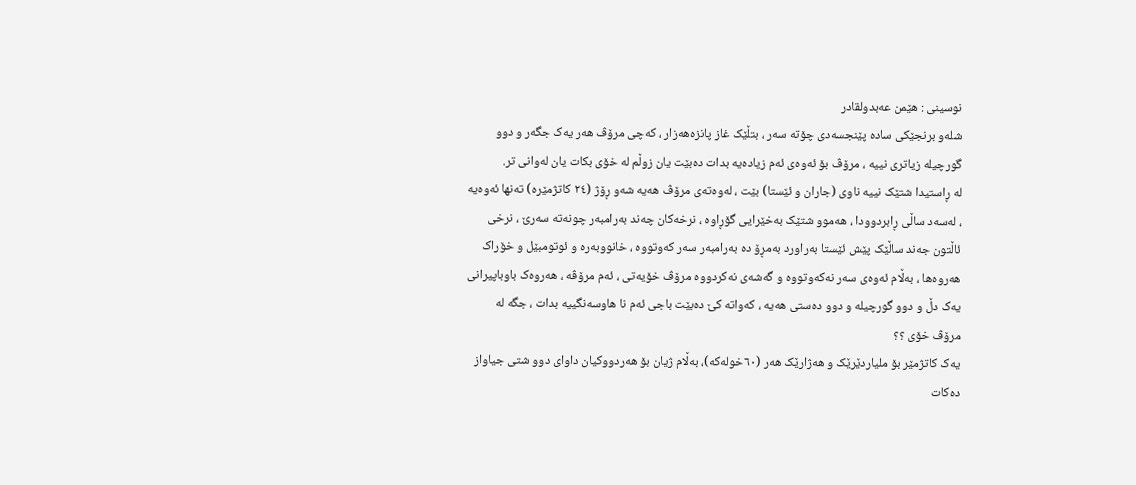نوسینی : هێمن عەبدولقادر
شلەو برنجێکی سادە پێنجسەدی چۆتە سەر ، بتڵێک غاز پانزەهەزار ، کەچی مرۆڤ هەر یەک جگەر و دوو گورچیلە زیاتری نییە ، مرۆڤ بۆ ئەوەی ئەم زیادەیە بدات دەبێت یان زوڵم لە خۆی بکات یان لەوانی تر.
لە ڕاستیدا شتێک نییە ناوی (جاران و ئێستا) بێت ، لەوەتەی مرۆڤ هەیە شەو ڕۆژ (٢٤ کاتژمێرە) تەنها ئەوەیە ، لەسەد ساڵی ڕابردوودا ، هەموو شتێک بەخێرایی گۆڕاوە ، نرخەکان چەند بەرامبەر چونەتە سەرێ ، نرخی ئاڵتون جەند ساڵێک پێش ئێستا بەراورد بەمڕۆ دە بەرامبەر سەر کەوتووە ، خانووبەرە و ئوتومبێل و خۆراک هەروەها ، بەڵام ئەوەی سەر نەکەوتووە و گەشەی نەکردووە مرۆڤ خۆیەتی ، ئەم مرۆڤە ، هەروەک باوباپیرانی یەک دڵ و دوو گورچیلە و دوو دەستی هەیە ، کەواتە کێ دەبێت باجی ئەم نا هاوسەنگییە بدات ، جگە لە مرۆڤ خۆی ؟؟
یەک کاتژمێر بۆ ملیاردێرێک و هەژارێک هەر (٦٠خولەکە)، بەڵام ژیان بۆ هەردووکیان داوای دوو شتی جیاواز دەکات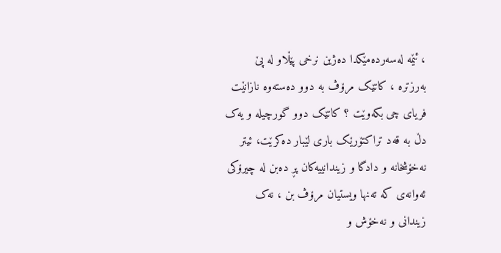، ئێمە لەسەردەمێکدا دەژین نرخی پێڵاو لە پێ بەرزترە ، کاتێک مرۆڤ بە دوو دەستەوە نازانێت فریای چی بکەوێت ؟ کاتێک دوو گورچیلە و یەک دڵ بە قەد تراکتۆرێک باری لێبار دەکرێت، ئیتر
نەخۆشخانە و دادگا و زیندانییەکان پڕ دەبن لە چیرۆکی ئەوانەی کە تەنها ویستیان مرۆڤ بن ، نەک زیندانی و نەخۆش و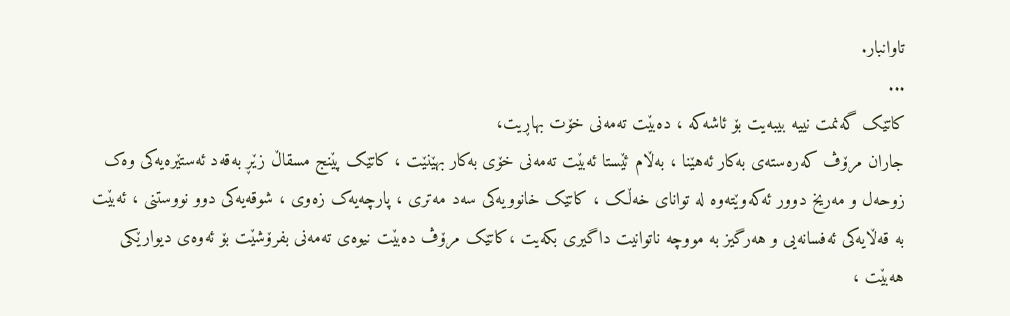تاوانبار.
...
کاتێک گەنمت نییە بیبەیت بۆ ئاشەکە ، دەبێت تەمەنی خۆت بهاڕیت،
جاران مرۆڤ کەرەستەی بەکار ئەهێنا ، بەڵام ئێستا ئەبێت تەمەنی خۆی بەکار بهێنێت ، کاتێک پێنج مسقاڵ زێڕ بەقەد ئەستێرەیەکی وەک زوحەل و مەریخ دوور ئەکەوێتەوە لە توانای خەڵک ، کاتێک خانوویەکی سەد مەتری ، پارچەیەک زەوی ، شوقەیەکی دوو نووستنی ، ئەبێت بە قەڵایەکی ئەفسانەیی و هەرگیز بە مووچە ناتوانیت داگیری بکەیت ،کاتێک مرۆڤ دەبێت نیوەی تەمەنی بفرۆشێت بۆ ئەوەی دیوارێکی هەبێت ،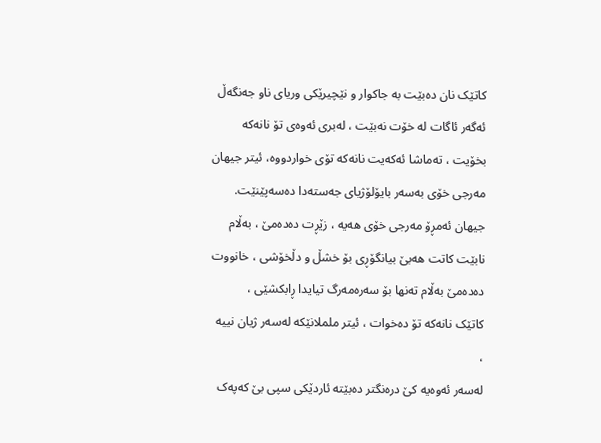کاتێک نان دەبێت بە جاکوار و نێچیرێکی وریای ناو جەنگەڵ ئەگەر ئاگات لە خۆت نەبێت ، لەبری ئەوەی تۆ نانەکە بخۆیت ، تەماشا ئەکەیت نانەکە تۆی خواردووە، ئیتر جیهان مەرجی خۆی بەسەر بایۆلۆژیای جەستەدا دەسەپێنێت.
جیهان ئەمڕۆ مەرجی خۆی هەیە ، زێڕت دەدەمێ ، بەڵام نابێت کاتت هەبێ بیانگۆڕی بۆ خشڵ و دڵخۆشی ، خانووت دەدەمێ بەڵام تەنها بۆ سەرەمەرگ تیایدا ڕابکشێی ،
کاتێک نانەکە تۆ دەخوات ، ئیتر ململانێکە لەسەر ژیان نییە ،
لەسەر ئەوەیە کێ درەنگتر دەبێتە ئاردێکی سپی بێ کەپەک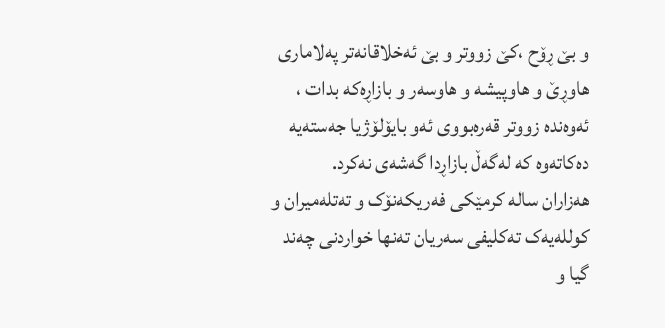و بێ ڕۆح ،کێ زووتر و بێ ئەخلاقانەتر پەلاماری هاوڕێ و هاوپیشە و هاوسەر و بازاڕەکە بدات ، ئەوەندە زووتر قەرەبووی ئەو بایۆلۆژیا جەستەیە دەکاتەوە کە لەگەڵ بازاڕدا گەشەی نەکرد.
هەزاران سالە کرمێکی فەریکەنۆک و تەتلەمیران و کوللەیەک تەکلیفی سەریان تەنها خواردنی چەند گیا و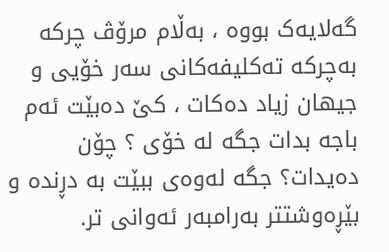گەلایەک بووە ، بەڵام مرۆڤ چرکە بەچرکە تەکلیفەکانی سەر خۆیی و جیهان زیاد دەکات ، کێ دەبێت ئەم باجە بدات جگە لە خۆی ؟ چۆن دەیدات؟ جگە لەوەی ببێت بە دڕندە و بێڕەوشتتر بەرامبەر ئەوانی تر.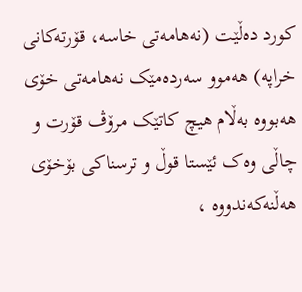کورد دەڵێت (نەهامەتی خاسە، قۆرتەکانی خراپە) هەموو سەردەمێک نەهامەتی خۆی هەبووە بەڵام هیچ کاتێک مرۆڤ قۆرت و چاڵی وەک ئێستا قوڵ و ترسناکی بۆخۆی هەڵنەکەندووە ،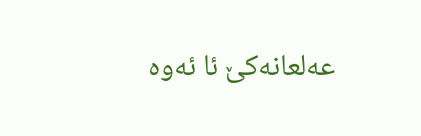عەلعانەکێ ئا ئەوە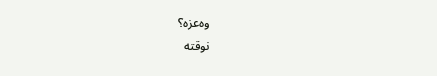وەعزە؟
نوقتە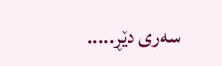سەری دێڕ.....